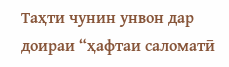Таҳти чунин унвон дар доираи “ҳафтаи саломатӣ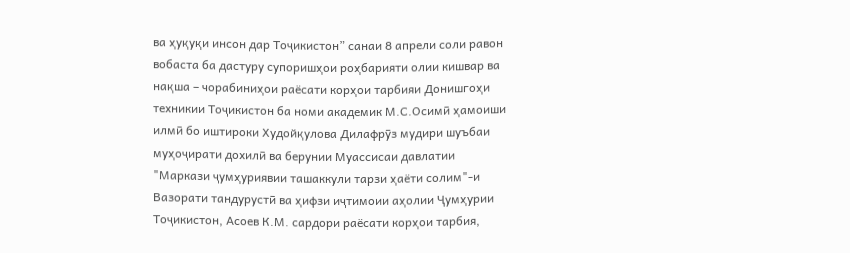ва ҳуқуқи инсон дар Тоҷикистон” санаи 8 апрели соли равон вобаста ба дастуру супоришҳои роҳбарияти олии кишвар ва нақша – чорабиниҳои раёсати корҳои тарбияи Донишгоҳи техникии Тоҷикистон ба номи академик М.С.Осимӣ ҳамоиши илмӣ бо иштироки Худойқулова Дилафрӯз мудири шуъбаи муҳоҷирати дохилӣ ва берунии Муассисаи давлатии "Маркази ҷумҳуриявии ташаккули тарзи ҳаёти солим"-и Вазорати тандурустӣ ва ҳифзи иҷтимоии аҳолии Ҷумҳурии Тоҷикистон, Асоев К.М. сардори раёсати корҳои тарбия,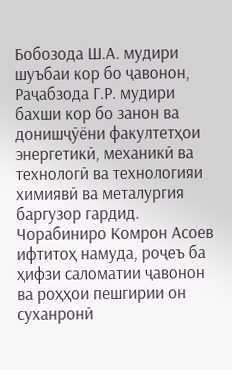Бобозода Ш.А. мудири шуъбаи кор бо ҷавонон, Раҷабзода Г.Р. мудири бахши кор бо занон ва донишҷӯёни факултетҳои энергетикӣ, механикӣ ва технологӣ ва технологияи химиявӣ ва металургия баргузор гардид.
Чорабиниро Комрон Асоев ифтитоҳ намуда, роҷеъ ба ҳифзи саломатии ҷавонон ва роҳҳои пешгирии он суханронӣ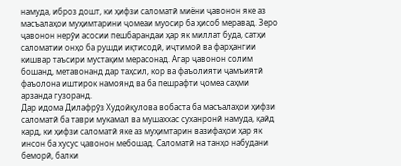намуда, иброз дошт, ки ҳифзи саломатӣ миёни ҷавонон яке аз масъалаҳои муҳимтарини ҷомеаи муосир ба ҳисоб меравад. Зеро ҷавонон нерӯи асосии пешбарандаи ҳар як миллат буда, сатҳи саломатии онҳо ба рушди иқтисодӣ, иҷтимоӣ ва фарҳангии кишвар таъсири мустақим мерасонад. Агар ҷавонон солим бошанд, метавонанд дар таҳсил, кор ва фаъолияти ҷамъиятӣ фаъолона иштирок намоянд ва ба пешрафти ҷомеа саҳми арзанда гузоранд.
Дар идома Дилафрӯз Худойқулова вобаста ба масъалаҳои ҳифзи саломатӣ ба таври мукамал ва мушаххас суханронӣ намуда, қайд кард, ки ҳифзи саломатӣ яке аз муҳимтарин вазифаҳои ҳар як инсон ба хусус ҷавонон мебошад. Саломатӣ на танҳо набудани беморӣ, балки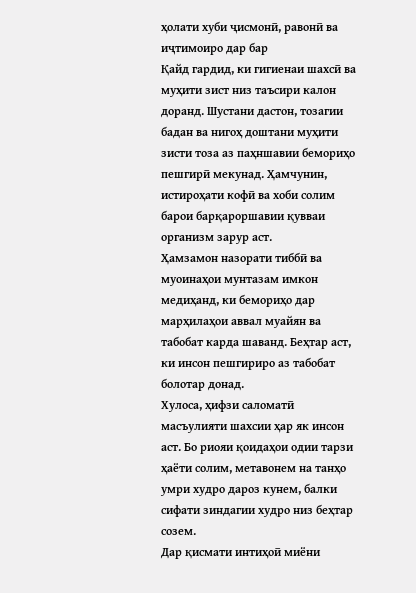ҳолати хуби ҷисмонӣ, равонӣ ва иҷтимоиро дар бар
Қайд гардид, ки гигиенаи шахсӣ ва муҳити зист низ таъсири калон доранд. Шустани дастон, тозагии бадан ва нигоҳ доштани муҳити зисти тоза аз паҳншавии бемориҳо пешгирӣ мекунад. Ҳамчунин, истироҳати кофӣ ва хоби солим барои барқароршавии қувваи организм зарур аст.
Ҳамзамон назорати тиббӣ ва муоинаҳои мунтазам имкон медиҳанд, ки бемориҳо дар марҳилаҳои аввал муайян ва табобат карда шаванд. Беҳтар аст, ки инсон пешгириро аз табобат болотар донад.
Хулоса, ҳифзи саломатӣ масъулияти шахсии ҳар як инсон аст. Бо риояи қоидаҳои одии тарзи ҳаёти солим, метавонем на танҳо умри худро дароз кунем, балки сифати зиндагии худро низ беҳтар созем.
Дар қисмати интиҳоӣ миёни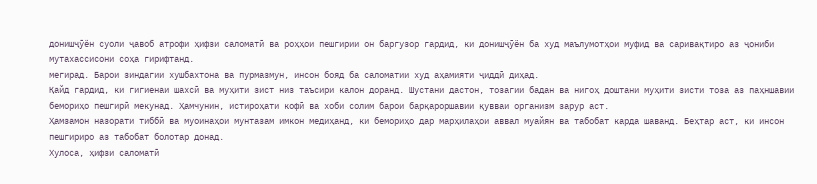донишҷӯён суоли ҷавоб атрофи ҳифзи саломатӣ ва роҳҳои пешгирии он баргузор гардид, ки донишҷӯён ба худ маълумотҳои муфид ва саривақтиро аз ҷониби мутахассисони соҳа гирифтанд.
мегирад. Барои зиндагии хушбахтона ва пурмазмун, инсон бояд ба саломатии худ аҳамияти ҷиддӣ диҳад.
Қайд гардид, ки гигиенаи шахсӣ ва муҳити зист низ таъсири калон доранд. Шустани дастон, тозагии бадан ва нигоҳ доштани муҳити зисти тоза аз паҳншавии бемориҳо пешгирӣ мекунад. Ҳамчунин, истироҳати кофӣ ва хоби солим барои барқароршавии қувваи организм зарур аст.
Ҳамзамон назорати тиббӣ ва муоинаҳои мунтазам имкон медиҳанд, ки бемориҳо дар марҳилаҳои аввал муайян ва табобат карда шаванд. Беҳтар аст, ки инсон пешгириро аз табобат болотар донад.
Хулоса, ҳифзи саломатӣ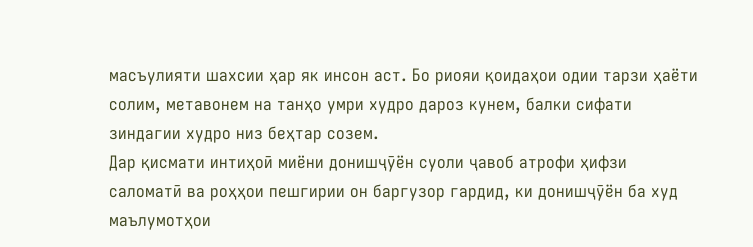масъулияти шахсии ҳар як инсон аст. Бо риояи қоидаҳои одии тарзи ҳаёти солим, метавонем на танҳо умри худро дароз кунем, балки сифати зиндагии худро низ беҳтар созем.
Дар қисмати интиҳоӣ миёни донишҷӯён суоли ҷавоб атрофи ҳифзи саломатӣ ва роҳҳои пешгирии он баргузор гардид, ки донишҷӯён ба худ маълумотҳои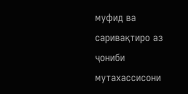муфид ва саривақтиро аз ҷониби мутахассисони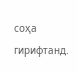соҳа гирифтанд.